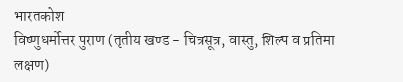भारतकोश
विष्णुधर्मोत्तर पुराण (तृतीय खण्ड - चित्रसूत्र, वास्तु, शिल्प व प्रतिमा लक्षण)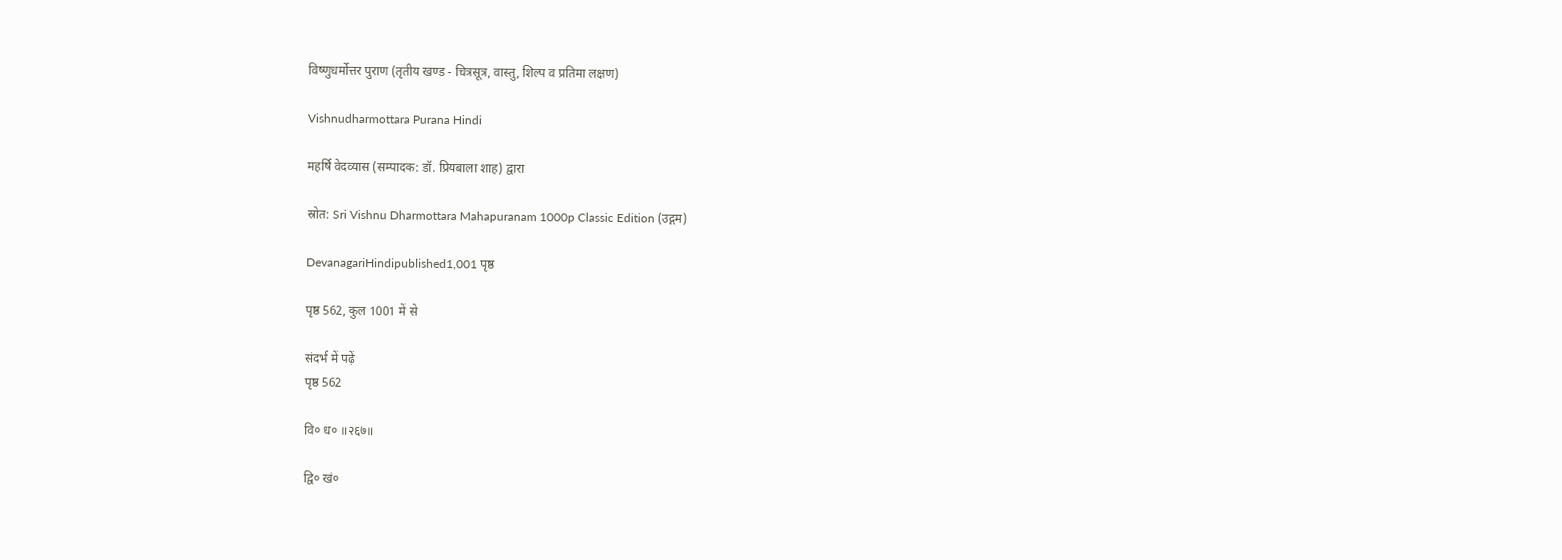विष्णुधर्मोत्तर पुराण (तृतीय खण्ड - चित्रसूत्र, वास्तु, शिल्प व प्रतिमा लक्षण)

Vishnudharmottara Purana Hindi

महर्षि वेदव्यास (सम्पादक: डॉ. प्रियबाला शाह) द्वारा

स्रोत: Sri Vishnu Dharmottara Mahapuranam 1000p Classic Edition (उद्गम)

DevanagariHindipublished1,001 पृष्ठ

पृष्ठ 562, कुल 1001 में से

संदर्भ में पढ़ें
पृष्ठ 562

वि० ध० ॥२६७॥

द्वि० खं०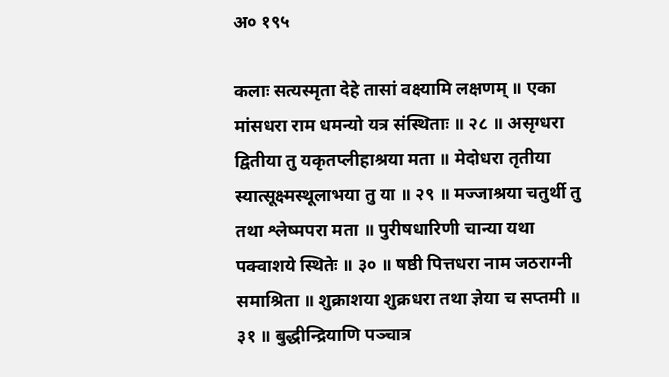अ० १९५

कलाः सत्यस्मृता देहे तासां वक्ष्यामि लक्षणम् ॥ एका मांसधरा राम धमन्यो यत्र संस्थिताः ॥ २८ ॥ असृग्धरा द्वितीया तु यकृतप्लीहाश्रया मता ॥ मेदोधरा तृतीया स्यात्सूक्ष्मस्थूलाभया तु या ॥ २९ ॥ मज्जाश्रया चतुर्थी तु तथा श्लेष्मपरा मता ॥ पुरीषधारिणी चान्या यथा पक्वाशये स्थितेः ॥ ३० ॥ षष्ठी पित्तधरा नाम जठराग्नी समाश्रिता ॥ शुक्राशया शुक्रधरा तथा ज्ञेया च सप्तमी ॥ ३१ ॥ बुद्धीन्द्रियाणि पञ्चात्र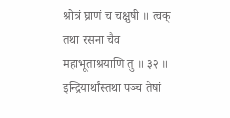श्रोत्रं घ्राणं च चक्षुषी ॥ त्वक् तथा रसना चैव महाभूताश्रयाणि तु ॥ ३२ ॥ इन्द्रियार्थांस्तथा पञ्च तेषां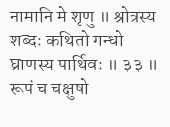नामानि मे शृणु ॥ श्रोत्रस्य शब्दः कथितो गन्धो घ्राणस्य पार्थिवः ॥ ३३ ॥ रूपं च चक्षुषो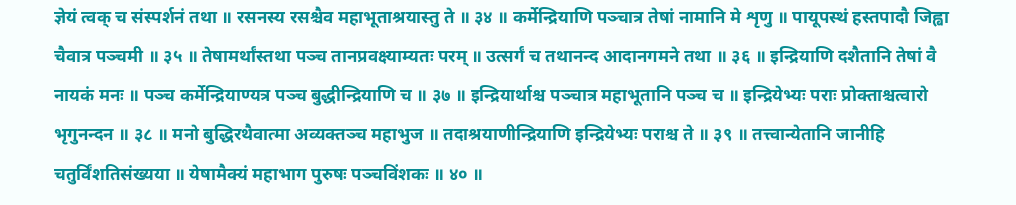ज्ञेयं त्वक् च संस्पर्शनं तथा ॥ रसनस्य रसश्चैव महाभूताश्रयास्तु ते ॥ ३४ ॥ कर्मेन्द्रियाणि पञ्चात्र तेषां नामानि मे शृणु ॥ पायूपस्थं हस्तपादौ जिह्वा चैवात्र पञ्चमी ॥ ३५ ॥ तेषामर्थांस्तथा पञ्च तानप्रवक्ष्याम्यतः परम् ॥ उत्सर्गं च तथानन्द आदानगमने तथा ॥ ३६ ॥ इन्द्रियाणि दशैतानि तेषां वै नायकं मनः ॥ पञ्च कर्मेन्द्रियाण्यत्र पञ्च बुद्धीन्द्रियाणि च ॥ ३७ ॥ इन्द्रियार्थाश्च पञ्चात्र महाभूतानि पञ्च च ॥ इन्द्रियेभ्यः पराः प्रोक्ताश्चत्वारो भृगुनन्दन ॥ ३८ ॥ मनो बुद्धिरथैवात्मा अव्यक्तञ्च महाभुज ॥ तदाश्रयाणीन्द्रियाणि इन्द्रियेभ्यः पराश्च ते ॥ ३९ ॥ तत्त्वान्येतानि जानीहि चतुर्विंशतिसंख्यया ॥ येषामैक्यं महाभाग पुरुषः पञ्चविंशकः ॥ ४० ॥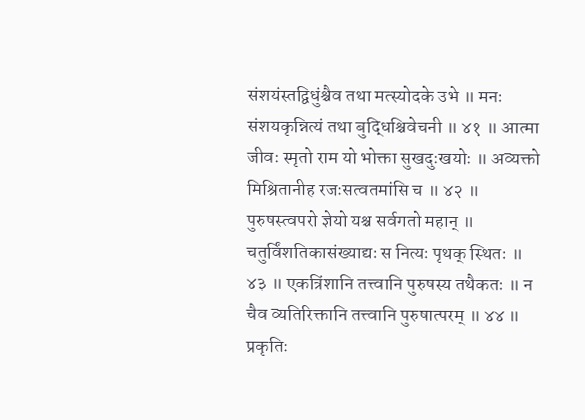संशयंस्तद्विधुंश्चैव तथा मत्स्योदके उभे ॥ मनः संशयकृन्नित्यं तथा बुद्धिश्चिवेचनी ॥ ४१ ॥ आत्मा जीवः स्मृतो राम यो भोक्ता सुखदुःखयोः ॥ अव्यक्तो मिश्रितानीह रजःसत्वतमांसि च ॥ ४२ ॥ पुरुषस्त्वपरो ज्ञेयो यश्च सर्वगतो महान् ॥ चतुर्विंशतिकासंख्याद्यः स नित्यः पृथक् स्थितः ॥ ४३ ॥ एकत्रिंशानि तत्त्वानि पुरुषस्य तथैकतः ॥ न चैव व्यतिरिक्तानि तत्त्वानि पुरुषात्परम् ॥ ४४ ॥ प्रकृतिः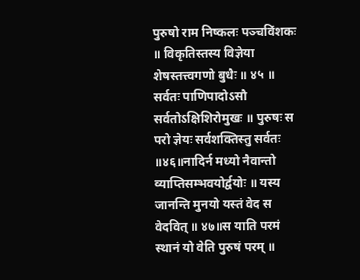पुरुषो राम निष्कलः पञ्चविंशकः ॥ विकृतिस्तस्य विज्ञेया शेषस्तत्त्वगणो बुधैः ॥ ४५ ॥ सर्वतः पाणिपादोऽसौ सर्वतोऽक्षिशिरोमुखः ॥ पुरुषः स परो ज्ञेयः सर्वशक्तिस्तु सर्वतः ॥४६॥नादिर्न मध्यो नैवान्तो व्याप्तिसम्भवयोर्द्वयोः ॥ यस्य जानन्ति मुनयो यस्तं वेद स वेदवित् ॥ ४७॥स याति परमं स्थानं यो वेति पुरुषं परम् ॥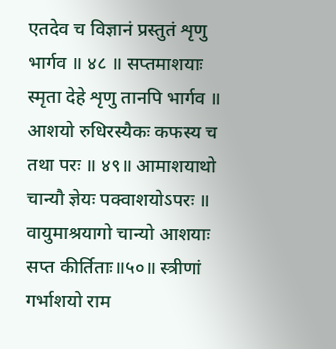एतदेव च विज्ञानं प्रस्तुतं शृणु भार्गव ॥ ४८ ॥ सप्तमाशयाः स्मृता देहे शृणु तानपि भार्गव ॥ आशयो रुधिरस्यैकः कफस्य च तथा परः ॥ ४९॥ आमाशयाथो चान्यौ ज्ञेयः पक्वाशयोऽपरः ॥ वायुमाश्रयागो चान्यो आशयाः सप्त कीर्तिताः॥५०॥ स्त्रीणां गर्भाशयो राम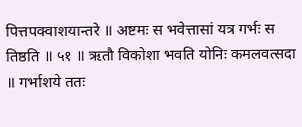पित्तपक्वाशयान्तरे ॥ अष्टमः स भवेत्तासां यत्र गर्भः स तिष्ठति ॥ ५१ ॥ ऋतौ विकोशा भवति योनिः कमलवत्सदा ॥ गर्भाशये ततः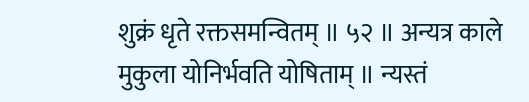शुक्रं धृते रक्तसमन्वितम् ॥ ५२ ॥ अन्यत्र काले मुकुला योनिर्भवति योषिताम् ॥ न्यस्तं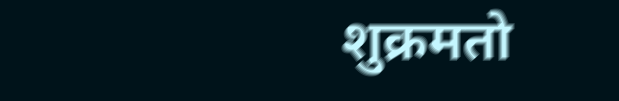शुक्रमतो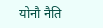योनौ नैति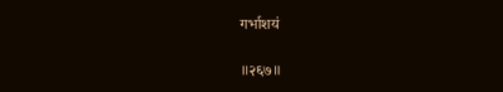गर्भाशयं

॥२६७॥